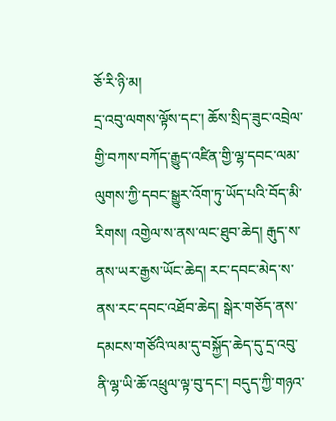ཅོ་རི་ཉི་མ།
དྲ་འབུ་ལགས་ལྟོས་དང་། ཆོས་སྲིད་ཟུང་འབྲེལ་གྱི་བཀས་བཀོད་རྒྱུད་འཛིན་གྱི་ལྷ་དབང་ལམ་ལུགས་ཀྱི་དབང་སྒྱུར་འོག་ཏུ་ཡོད་པའི་བོད་མི་རིགས། འགྱེལ་ས་ནས་ལང་ཐུབ་ཆེད། རྒུད་ས་ནས་ཡར་རྒྱས་ཡོང་ཆེད། རང་དབང་མེད་ས་ནས་རང་དབང་འཐོབ་ཆེད། སྒེར་གཅོད་ནས་དམངས་གཙོའི་ལམ་དུ་བསྐྱོད་ཆེད་དུ་དྲ་འབུ་ནི་ལྷ་ཡི་ཆོ་འཕྲུལ་ལྟ་བུ་དང་། བདུད་ཀྱི་གཉའ་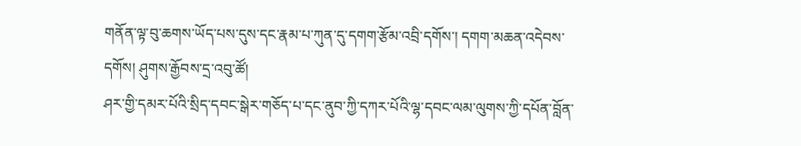གནོན་ལྟ་བུ་ཆགས་ཡོད་པས་དུས་དང་རྣམ་པ་ཀུན་དུ་དགག་རྩོམ་འབྲི་དགོས་། དགག་མཆན་འདེབས་དགོས། ཤུགས་རྒྱོབས་དྲ་འབུ་ཚོ།
ཤར་གྱི་དམར་པོའི་སྲིད་དབང་སྒེར་གཅོད་པ་དང་ནུབ་ཀྱི་དཀར་པོའི་ལྷ་དབང་ལམ་ལུགས་ཀྱི་དཔོན་བློན་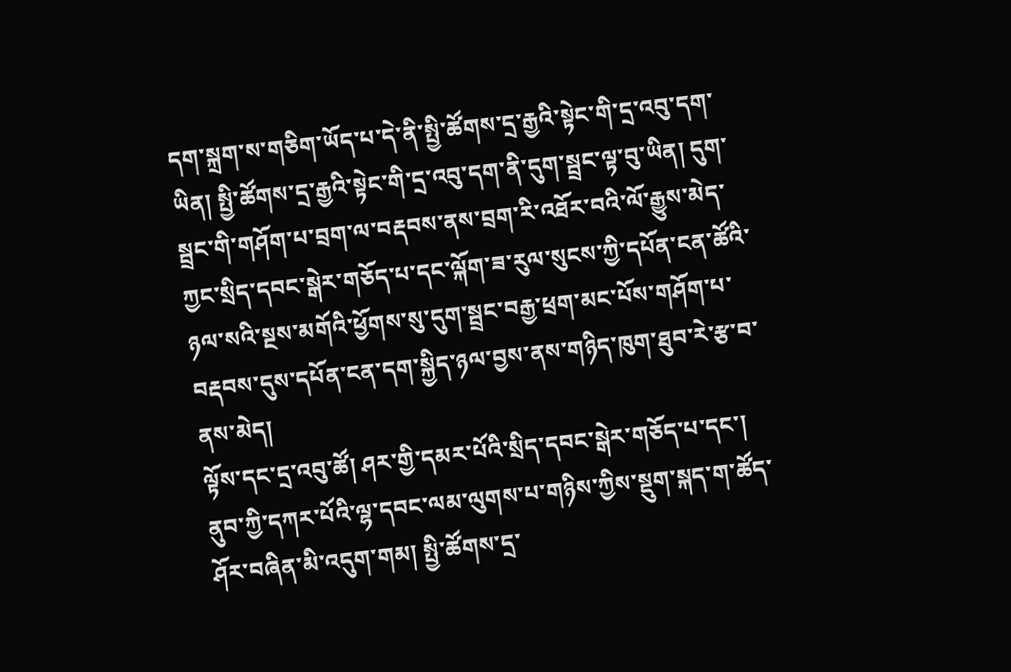དག་སྐྲག་ས་གཅིག་ཡོད་པ་དེ་ནི་སྤྱི་ཚོགས་དྲ་རྒྱའི་སྟེང་གི་དྲ་འབུ་དག་ཡིན། སྤྱི་ཚོགས་དྲ་རྒྱའི་སྟེང་གི་དྲ་འབུ་དག་ནི་དུག་སྦྲང་ལྟ་བུ་ཡིན། དུག་སྦྲང་གི་གཤོག་པ་བྲག་ལ་བརྡབས་ནས་བྲག་རི་འཐོར་བའི་ལོ་རྒྱུས་མེད་ཀྱང་སྲིད་དབང་སྒེར་གཅོད་པ་དང་ལྐོག་ཟ་རུལ་སུངས་ཀྱི་དཔོན་ངན་ཚོའི་ཉལ་སའི་སྔས་མགོའི་ཕྱོགས་སུ་དུག་སྦྲང་བརྒྱ་ཕྲག་མང་པོས་གཤོག་པ་བརྡབས་དུས་དཔོན་ངན་དག་སྐྱིད་ཉལ་བྱས་ནས་གཉིད་ཁུག་ཐུབ་རེ་རྩ་བ་ནས་མེད།
ལྟོས་དང་དྲ་འབུ་ཚོ། ཤར་གྱི་དམར་པོའི་སྲིད་དབང་སྒེར་གཅོད་པ་དང་། ནུབ་ཀྱི་དཀར་པོའི་ལྷ་དབང་ལམ་ལུགས་པ་གཉིས་ཀྱིས་སྡུག་སྐད་ག་ཚོད་ཤོར་བཞིན་མི་འདུག་གམ། སྤྱི་ཚོགས་དྲ་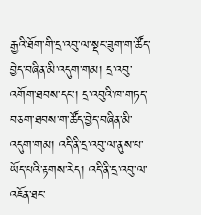རྒྱའི་ཐོག་གི་དྲ་འབུ་ལ་སྡང་ཟུག་ག་ཚོད་བྱེད་བཞིན་མི་འདུག་གམ། དྲ་འབུ་འགོག་ཐབས་དང་། དྲ་འབུའི་ཁ་གཏད་བཅག་ཐབས་ག་ཚོད་བྱེད་བཞིན་མི་འདུག་གམ། འདི་ནི་དྲ་འབུ་ལ་ནུས་པ་ཡོད་པའི་རྟགས་རེད། འདི་ནི་དྲ་འབུ་ལ་འཇོན་ཐང་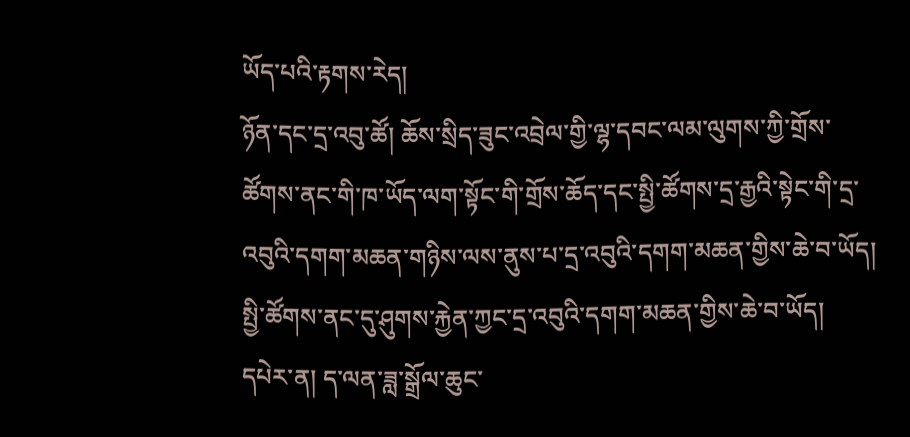ཡོད་པའི་རྟགས་རེད།
ཉོན་དང་དྲ་འབུ་ཚོ། ཆོས་སྲིད་ཟུང་འབྲེལ་གྱི་ལྷ་དབང་ལམ་ལུགས་ཀྱི་གྲོས་ཚོགས་ནང་གི་ཁ་ཡོད་ལག་སྟོང་གི་གྲོས་ཆོད་དང་སྤྱི་ཚོགས་དྲ་རྒྱའི་སྟེང་གི་དྲ་འབུའི་དགག་མཆན་གཉིས་ལས་ནུས་པ་དྲ་འབུའི་དགག་མཆན་གྱིས་ཆེ་བ་ཡོད། སྤྱི་ཚོགས་ནང་དུ་ཤུགས་རྐྱེན་ཀྱང་དྲ་འབུའི་དགག་མཆན་གྱིས་ཆེ་བ་ཡོད། དཔེར་ན། ད་ལན་ཟླ་སྒྲོལ་ཆུང་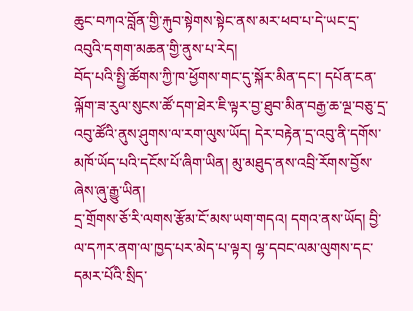ཆུང་བཀའ་བློན་གྱི་རྐུབ་སྟེགས་སྟེང་ནས་མར་ཕབ་པ་དེ་ཡང་དྲ་འབུའི་དགག་མཆན་གྱི་ནུས་པ་རེད།
བོད་པའི་སྤྱི་ཚོགས་ཀྱི་ཁ་ཕྱོགས་གང་དུ་སྐོར་མིན་དང་། དཔོན་ངན་ལྐོག་ཟ་རུལ་སུངས་ཚོ་དག་ཐེར་ཇི་ལྟར་བྱ་ཐུབ་མིན་བརྒྱ་ཆ་ལྔ་བཅུ་དྲ་འབུ་ཚོའི་ནུས་ཤུགས་ལ་རག་ལུས་ཡོད། དེར་བརྟེན་དྲ་འབུ་ནི་དགོས་མཁོ་ཡོད་པའི་དངོས་པོ་ཞིག་ཡིན། མུ་མཐུད་ནས་འབྲི་རོགས་བྱོས་ཞེས་ཞུ་རྒྱུ་ཡིན།
དྲ་གྲོགས་ཅོ་རི་ལགས་རྩོམ་ངོ་མས་ཡག་གདའ། དགའ་ནས་ཡོད། བྱི་ལ་དཀར་ནག་ལ་ཁྱད་པར་མེད་པ་ལྟར། ལྷ་དབང་ལམ་ལུགས་དང་དམར་པོའི་སྲིད་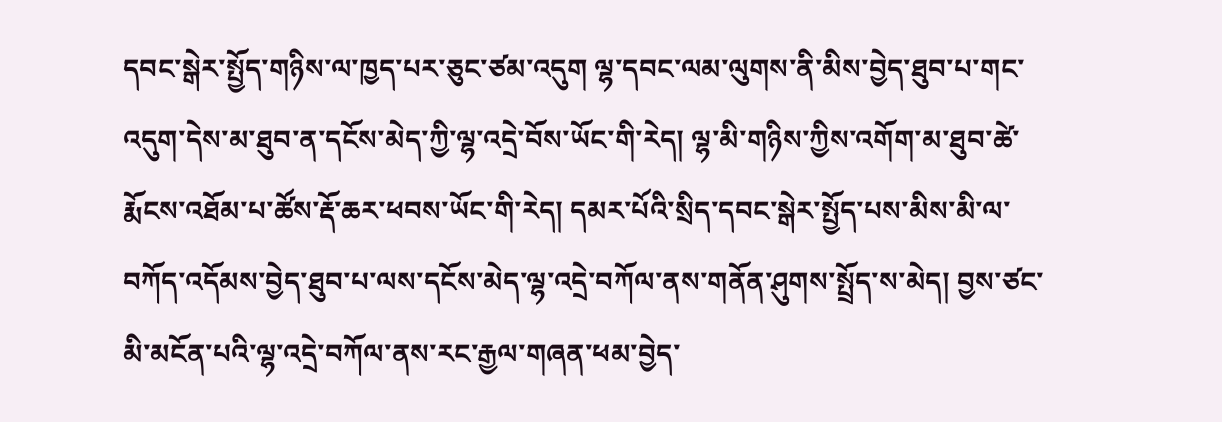དབང་སྒེར་སྤྱོད་གཉིས་ལ་ཁྱད་པར་ཅུང་ཙམ་འདུག ལྷ་དབང་ལམ་ལུགས་ནི་མིས་བྱེད་ཐུབ་པ་གང་འདུག་དེས་མ་ཐུབ་ན་དངོས་མེད་ཀྱི་ལྷ་འདྲེ་བོས་ཡོང་གི་རེད། ལྷ་མི་གཉིས་ཀྱིས་འགོག་མ་ཐུབ་ཚེ་རྨོངས་འཐོམ་པ་ཚོས་རྡོ་ཆར་ཕབས་ཡོང་གི་རེད། དམར་པོའི་སྲིད་དབང་སྒེར་སྤྱོད་པས་མིས་མི་ལ་བཀོད་འདོམས་བྱེད་ཐུབ་པ་ལས་དངོས་མེད་ལྷ་འདྲེ་བཀོལ་ནས་གནོན་ཤུགས་སྤྲོད་ས་མེད། བྱས་ཙང་མི་མངོན་པའི་ལྷ་འདྲེ་བཀོལ་ནས་རང་རྒྱལ་གཞན་ཕམ་བྱེད་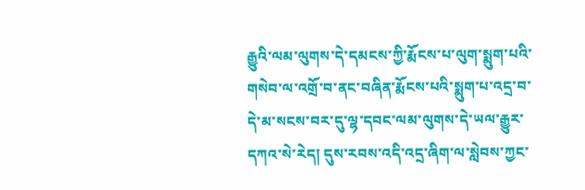རྒྱུའི་ལམ་ལུགས་དེ་དམངས་ཀྱི་རྨོངས་པ་ལུག་སྨུག་པའི་གསེབ་ལ་འགྲོ་བ་ནང་བཞིན་རྨོངས་པའི་སྨུག་པ་འདྲ་བ་དེ་མ་སངས་བར་དུ་ལྷ་དབང་ལམ་ལུགས་དེ་ཡལ་རྒྱུར་དཀའ་སེ་རེད། དུས་རབས་འདི་འདྲ་ཞིག་ལ་སླེབས་ཀྱང་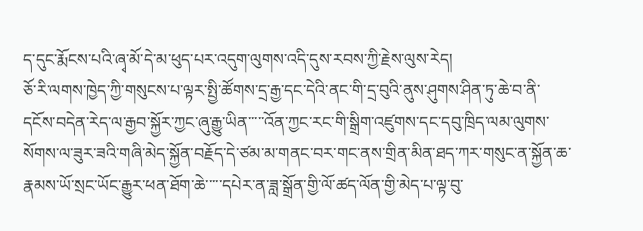ད་དུང་རྨོངས་པའི་ཞྭ་མོ་དེ་མ་ཕུད་པར་འདུག་ལུགས་འདི་དུས་རབས་ཀྱི་རྗེས་ལུས་རེད།
ཅོ་རི་ལགས་ཁྱེད་ཀྱི་གསུངས་པ་ལྟར་སྤྱི་ཚོགས་དྲ་རྒྱ་དང་དེའི་ནང་གི་དྲ་བུའི་ནུས་ཤུགས་ཤིན་ཏུ་ཆེ་བ་ནི་དངོས་བདེན་རེད་ལ་རྒྱབ་སྐྱོར་ཀྱང་ཞུ་རྒྱུ་ཡིན་་་་་འོན་ཀྱང་རང་གི་སྒྲིག་འཛུགས་དང་དབུ་ཁྲིད་ལམ་ལུགས་སོགས་ལ་ཟུར་ཟའི་གཞི་མེད་སྐྱོན་བརྗོད་དེ་ཙམ་མ་གནང་བར་གང་ནས་གྲིན་མིན་ཐད་ཀར་གསུང་ན་སྐྱོན་ཆ་རྣམས་ཡོ་སྲང་ཡོང་རྒྱུར་ཕན་ཐོག་ཆེ་་་་་དཔེར་ན་ཟླ་སྒྲོན་གྱི་ལོ་ཚད་ལོན་གྱི་མེད་པ་ལྟ་བུ་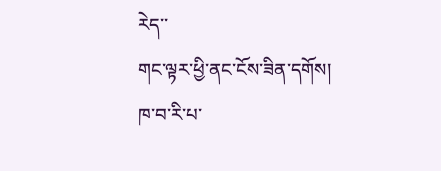རེད་་
གང་ལྟར་ཕྱི་ནང་ངོས་ཟིན་དགོས།
ཁ་བ་རི་པ་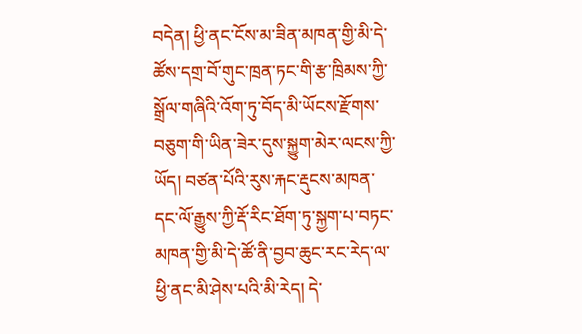བདེན། ཕྱི་ནང་ངོས་མ་ཟིན་མཁན་གྱི་མི་དེ་ཚོས་དགྲ་བོ་གུང་ཁྲན་ཏང་གི་རྩ་ཁྲིམས་ཀྱི་སྒྲོལ་གཞིའི་འོག་ཏུ་བོད་མི་ཡོངས་རྫོགས་བཅུག་གི་ཡིན་ཟེར་དུས་སྐྱུག་མེར་ལངས་ཀྱི་ཡོད། བཙན་པོའི་རུས་རྐང་རྡུངས་མཁན་དང་ལོ་རྒྱུས་ཀྱི་རྡོ་རིང་ཐོག་ཏུ་སྐྱག་པ་བཏང་མཁན་གྱི་མི་དེ་ཚོ་ནི་བྱབ་ཆུང་རང་རེད་ལ་ཕྱི་ནང་མི་ཤེས་པའི་མི་རེད། དེ་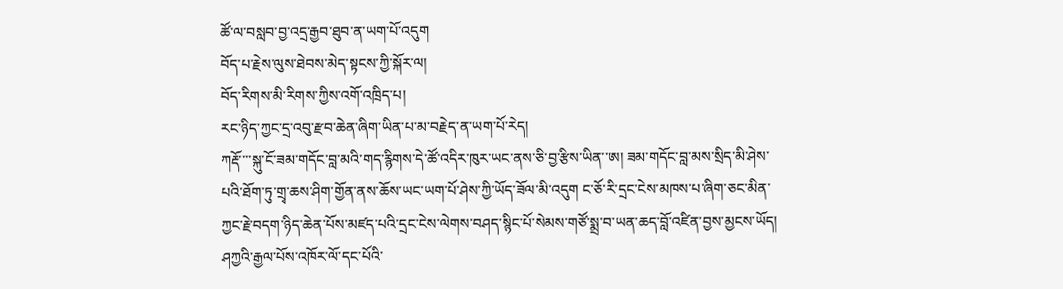ཚོ་ལ་བསླབ་བྱ་འདྲ་རྒྱབ་ཐུབ་ན་ཡག་པོ་འདུག
བོད་པ་རྗེས་ལུས་ཐེབས་མེད་སྟངས་ཀྱི་སྐོར་ལ།
བོད་རིགས་མི་རིགས་ཀྱིས་འགོ་འཁྲིད་པ།
རང་ཉིད་ཀྱང་དྲ་འབུ་རྫབ་ཆེན་ཞིག་ཡིན་པ་མ་བརྗེད་ན་ཡག་པོ་རེད།
ཀརྡོ་་་་སྐུ་ངོ་ཟམ་གདོང་བླ་མའི་གད་རྙིགས་དེ་ཚོ་འདིར་ཁུར་ཡང་ནས་ཅི་བྱ་རྩིས་ཡིན་་ཨ། ཟམ་གདོང་བླ་མས་སྲིད་མི་ཤེས་པའི་ཐོག་ཏུ་གྲྭ་ཆས་ཤིག་གྱོན་ནས་ཆོས་ཡང་ཡག་པོ་ཤེས་ཀྱི་ཡོད་ཟོལ་མི་འདུག ང་ཅོ་རི་དྲང་ངེས་མཁས་པ་ཞིག་ཅང་མིན་ཀྱང་རྗེ་བདག་ཉིད་ཆེན་པོས་མཛད་པའི་དྲང་ངེས་ལེགས་བཤད་སྙིང་པོ་སེམས་གཙོ་སྨྲ་བ་ཡན་ཆད་བློ་འཛིན་བྱས་མྱངས་ཡོད།
ཤཀྱའི་རྒྱལ་པོས་འཁོར་ལོ་དང་པོའི་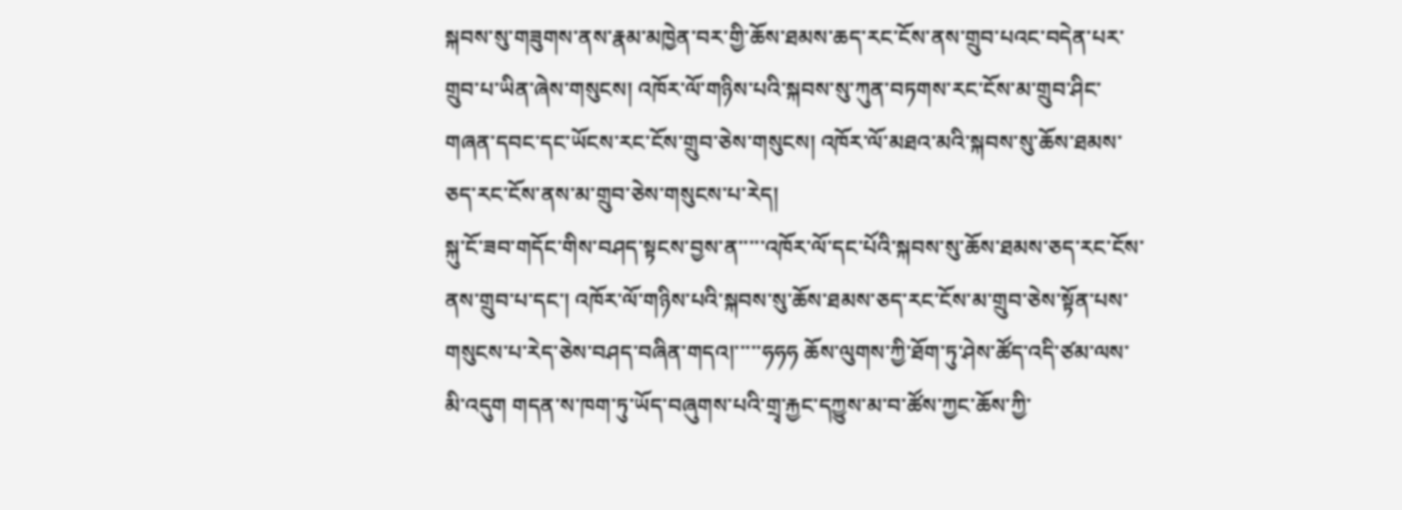སྐབས་སུ་གཟུགས་ནས་རྣམ་མཁྱེན་བར་གྱི་ཆོས་ཐམས་ཆད་རང་ངོས་ནས་གྲུབ་པའང་བདེན་པར་གྲུབ་པ་ཡིན་ཞེས་གསུངས། འཁོར་ལོ་གཉིས་པའི་སྐབས་སུ་ཀུན་བཏགས་རང་ངོས་མ་གྲུབ་ཤིང་གཞན་དབང་དང་ཡོངས་རང་ངོས་གྲུབ་ཅེས་གསུངས། འཁོར་ལོ་མཐའ་མའི་སྐབས་སུ་ཆོས་ཐམས་ཅད་རང་ངོས་ནས་མ་གྲུབ་ཅེས་གསུངས་པ་རེད།
སྐུ་ངོ་ཟབ་གདོང་གིས་བཤད་སྟངས་བྱས་ན་་་་་འཁོར་ལོ་དང་པོའི་སྐབས་སུ་ཆོས་ཐམས་ཅད་རང་ངོས་ནས་གྲུབ་པ་དང་། འཁོར་ལོ་གཉིས་པའི་སྐབས་སུ་ཆོས་ཐམས་ཅད་རང་ངོས་མ་གྲུབ་ཅེས་སྟོན་པས་གསུངས་པ་རེད་ཅེས་བཤད་བཞིན་གདའ།་་་་་ཧཧཧ ཆོས་ལུགས་ཀྱི་ཐོག་ཏུ་ཤེས་ཚོད་འདི་ཙམ་ལས་མི་འདུག གདན་ས་ཁག་ཏུ་ཡོད་བཞུགས་པའི་གྲྭ་རྐྱང་དཀྱུས་མ་བ་ཚོས་ཀྱང་ཆོས་ཀྱི་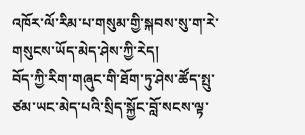འཁོར་ལོ་རིམ་པ་གསུམ་གྱི་སྐབས་སུ་ག་རེ་གསུངས་ཡོད་མེད་ཤེས་ཀྱི་རེད།
བོད་ཀྱི་རིག་གཞུང་གི་ཐོག་ཏུ་ཤེས་ཚོད་སྤུ་ཙམ་ཡང་མེད་པའི་སྲིད་སྐྱོང་བློ་སངས་ལྟ་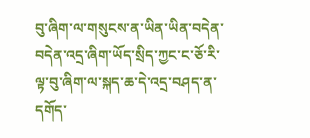བུ་ཞིག་ལ་གསུངས་ན་ཡིན་ཡིན་བདེན་བདེན་འདྲ་ཞིག་ཡོད་སྲིད་ཀྱང་ང་ཅོ་རི་ལྟ་བུ་ཞིག་ལ་སྐད་ཆ་དེ་འདྲ་བཤད་ན་དགོད་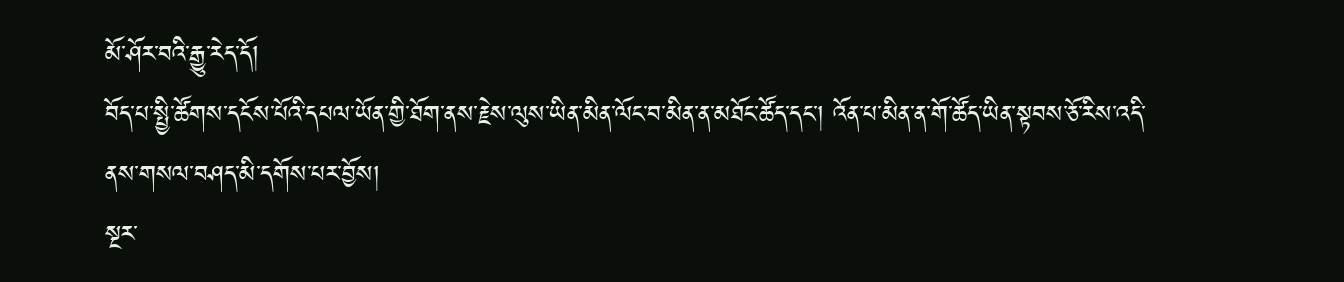མོ་ཤོར་བའི་རྒྱུ་རེད་དོ།
བོད་པ་སྤྱི་ཚོགས་དངོས་པོའི་དཔལ་ཡོན་གྱི་ཐོག་ནས་རྗེས་ལུས་ཡིན་མིན་ལོང་བ་མིན་ན་མཐོང་ཚོད་དང་། འོན་པ་མིན་ན་གོ་ཚོད་ཡིན་སྟབས་ཅོ་རིས་འདི་ནས་གསལ་བཤད་མི་དགོས་པར་བྱོས།
སྔར་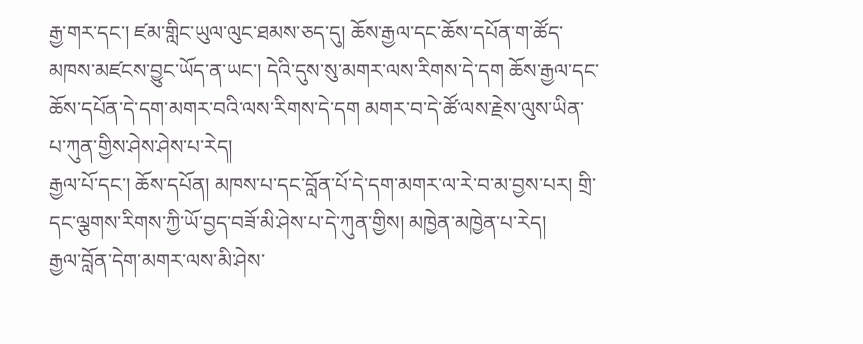རྒྱ་གར་དང་། ཛམ་གླིང་ཡུལ་ལུང་ཐམས་ཅད་དུ། ཆོས་རྒྱལ་དང་ཆོས་དཔོན་ག་ཚོད་མཁས་མཛངས་བྱུང་ཡོད་ན་ཡང་། དེའི་དུས་སུ་མགར་ལས་རིགས་དེ་དག ཆོས་རྒྱལ་དང་ཆོས་དཔོན་དེ་དག་མགར་བའི་ལས་རིགས་དེ་དག མགར་བ་དེ་ཚོ་ལས་རྗེས་ལུས་ཡིན་པ་ཀུན་གྱིས་ཤེས་ཤེས་པ་རེད།
རྒྱལ་པོ་དང་། ཆོས་དཔོན། མཁས་པ་དང་བློན་པོ་དེ་དག་མགར་ལ་རེ་བ་མ་བྱས་པར། གྲི་དང་ལྕགས་རིགས་ཀྱི་ཡོ་བྱད་བཟོ་མི་ཤེས་པ་དེ་ཀུན་གྱིས། མཁྱེན་མཁྱེན་པ་རེད།
རྒྱལ་བློན་དེག་མགར་ལས་མི་ཤེས་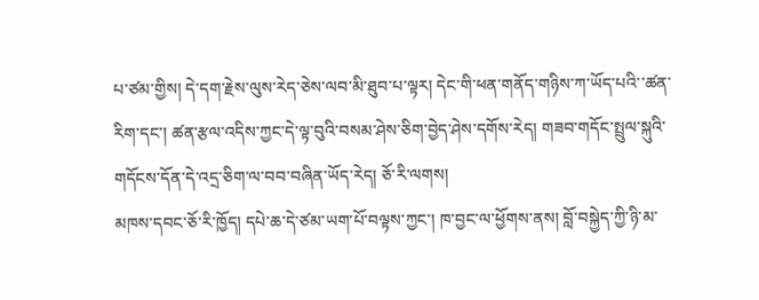པ་ཙམ་གྱིས། དེ་དག་རྗེས་ལུས་རེད་ཅེས་ལབ་མི་ཐུབ་པ་ལྟར། དེང་གི་ཕན་གནོད་གཉིས་ཀ་ཡོད་པའི་་ཚན་རིག་དང་། ཚན་རྩལ་འདིས་ཀྱང་དེ་ལྟ་བུའི་བསམ་ཤེས་ཅིག་བྱེད་ཤེས་དགོས་རེད། གཟབ་གདོང་སྤྲུལ་སྐུའི་གདོངས་དོན་དེ་འདྲ་ཅིག་ལ་བབ་བཞིན་ཡོད་རེད། ཅོ་རི་ལགས།
མཁས་དབང་ཅོ་རི་ཁྱོད། དཔེ་ཆ་དེ་ཙམ་ཡག་པོ་བལྟས་ཀྱང་། ཁ་བྱང་ལ་ཕྱོགས་ནས། བློ་བསྐྱེད་ཀྱི་ཉི་མ་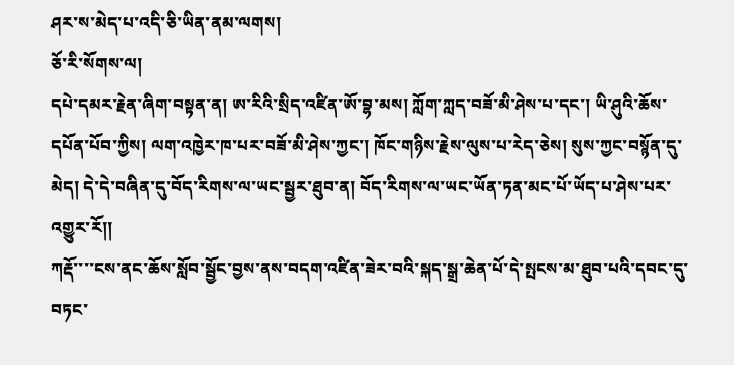ཤར་ས་མེད་པ་འདི་ཅི་ཡིན་ནམ་ལགས།
ཅོ་རི་སོགས་ལ།
དཔེ་དམར་རྗེན་ཞིག་བསྟན་ན། ཨ་རིའི་སྲིད་འཛིན་ཨོ་བྷ་མས། ཀློག་ཀླད་བཟོ་མི་ཤེས་པ་དང་། ཡི་ཤུའི་ཆོས་དཔོན་པོབ་ཀྱིས། ལག་འཁྱེར་ཁ་པར་བཟོ་མི་ཤེས་ཀྱང་། ཁོང་གཉིས་རྗེས་ལུས་པ་རེད་ཅེས། སུས་ཀྱང་བསྙོན་དུ་མེད། དེ་དེ་བཞིན་དུ་བོད་རིགས་ལ་ཡང་སྦྱར་ཐུབ་ན། བོད་རིགས་ལ་ཡང་ཡོན་ཏན་མང་པོ་ཡོད་པ་ཤེས་པར་འགྱུར་རོ།།
ཀརྡོ་་་་ངས་ནང་ཆོས་སློབ་སྦྱོང་བྱས་ནས་བདག་འཛིན་ཟེར་བའི་སྐད་སྒྲ་ཆེན་པོ་དེ་སྤངས་མ་ཐུབ་པའི་དབང་དུ་བཏང་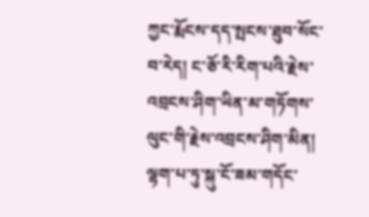ཀྱང་རྨོངས་དད་སྤངས་ཐུབ་སོང་བ་རེད། ང་ཅོ་རི་རིག་པའི་རྗེས་འབྲངས་ཤིག་ཡིན་མ་གཏོགས་ལུང་གི་རྗེས་འབྲངས་ཤིག་མིན། ལྷག་པ་ཏུ་སྐུ་ངོ་ཟམ་གདོང་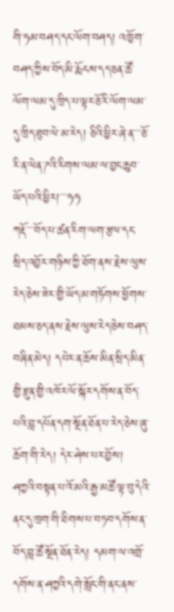གི་ཧམ་བཤད་དང་ལོག་བཤད། འཁྱོག་བཤད་ཀྱིས་བོད་མི་རྨོངས་དད་ཅན་ཚོ་ལོག་ལམ་དུ་ཁྲིད་པ་ལྟར་ཅོ་རི་ལོག་ལམ་དུ་ཁྲིད་ཐུབ་ལེ་མ་རེད། ཅིའི་ཕྱིར་ཞེ་ན་་་་ཅོ་རི་ན་ལེན་ཌའི་རིགས་ལམ་ལ་བྱང་ཆུབ་ཡོད་པའི་ཕྱིར།་་་་ཧཧ
ཀརྡོ་་་་བོད་པ་ཚན་རིག་ལག་རྩལ་དང་སྲིད་འབྱོར་གཉིས་ཀྱི་ཐོག་ནས་རྗེས་ལུས་རེད་ཅེས་ཟེར་གྱི་ཡོད་མ་གཏོགས་ཕྱོགས་ཐམས་ཅད་ནས་རྗེས་ལུས་རེད་ཅེས་བཤད་བཞིན་མེད། དཔེར་ན་ཆོས་མིན་སྲིད་མིན་གྱི་རྫུན་གྱི་འཁོར་ལོ་སྐོར་དགོས་ན་བོད་པའི་བླ་དཔོན་དག་སྔོན་ཐོན་པ་རེད་ཅེས་ཞུ་ཆོག་གི་རེད། དེར་ཤེས་པར་བྱོས།
ཤཀྱའི་བསྟན་པ་འོ་མའི་རྒྱ་མཚོ་ལྟ་བུ་དེའི་ནང་དུ་ཁྲག་གི་ཐིགས་པ་བཏབ་དགོས་ན་བོད་བླ་ཚོ་སྔོན་ཐོན་རེད། དམག་ལ་འགྲོ་དགོས་ན་ཤཀྱའི་དགེ་སློང་གི་ནང་ནས་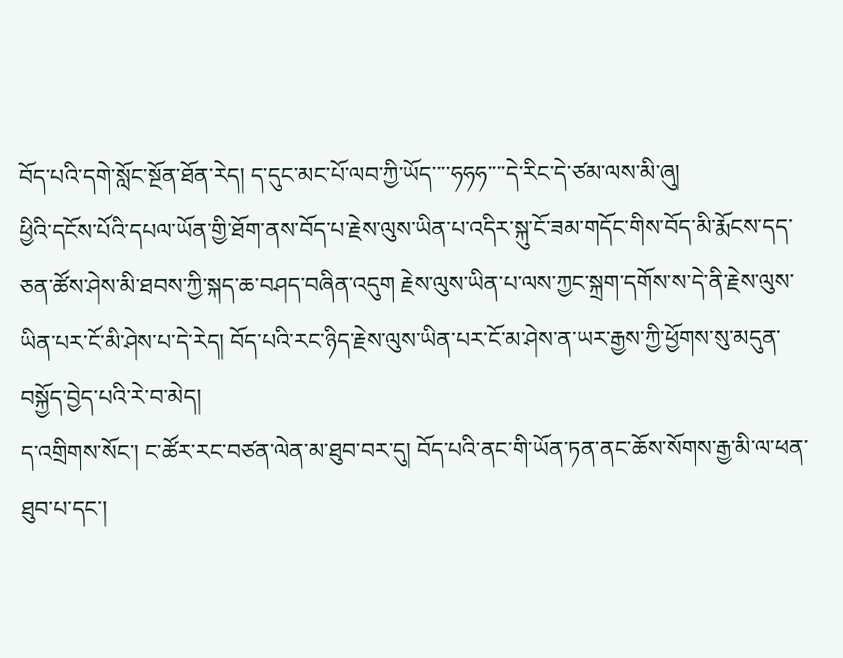བོད་པའི་དགེ་སློང་སྔོན་ཐོན་རེད། ད་དུང་མང་པོ་ལབ་ཀྱི་ཡོད་་་་ཧཧཧ་་་་དེ་རིང་དེ་ཙམ་ལས་མི་ཞུ།
ཕྱིའི་དངོས་པོའི་དཔལ་ཡོན་གྱི་ཐོག་ནས་བོད་པ་རྗེས་ལུས་ཡིན་པ་འདིར་སྐུ་ངོ་ཟམ་གདོང་གིས་བོད་མི་རྨོངས་དད་ཅན་ཚོས་ཤེས་མི་ཐབས་ཀྱི་སྐད་ཆ་བཤད་བཞིན་འདུག རྗེས་ལུས་ཡིན་པ་ལས་ཀྱང་སྐྲག་དགོས་ས་དེ་ནི་རྗེས་ལུས་ཡིན་པར་ངོ་མི་ཤེས་པ་དེ་རེད། བོད་པའི་རང་ཉིད་རྗེས་ལུས་ཡིན་པར་ངོ་མ་ཤེས་ན་ཡར་རྒྱས་ཀྱི་ཕྱོགས་སུ་མདུན་བསྐྱོད་བྱེད་པའི་རེ་བ་མེད།
ད་འགྲིགས་སོང་། ང་ཚོར་རང་བཙན་ལེན་མ་ཐུབ་བར་དུ། བོད་པའི་ནང་གི་ཡོན་ཏན་ནང་ཆོས་སོགས་རྒྱ་མི་ལ་ཕན་ཐུབ་པ་དང་།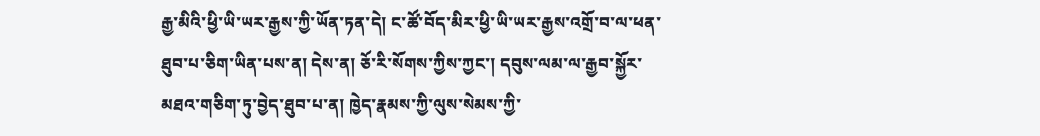རྒྱ་མིའི་ཕྱི་ཡི་ཡར་རྒྱས་ཀྱི་ཡོན་ཏན་དེ། ང་ཚོ་བོད་མིར་ཕྱི་ཡི་ཡར་རྒྱས་འགྲོ་བ་ལ་ཕན་ཐུབ་པ་ཅིག་ཡིན་པས་ན། དེས་ན། ཅོ་རི་སོགས་ཀྱིས་ཀྱང་། དབུས་ལམ་ལ་རྒྱབ་སྐྱོར་མཐའ་གཅིག་ཏུ་བྱེད་ཐུབ་པ་ན། ཁྱེད་རྣམས་ཀྱི་ལུས་སེམས་ཀྱི་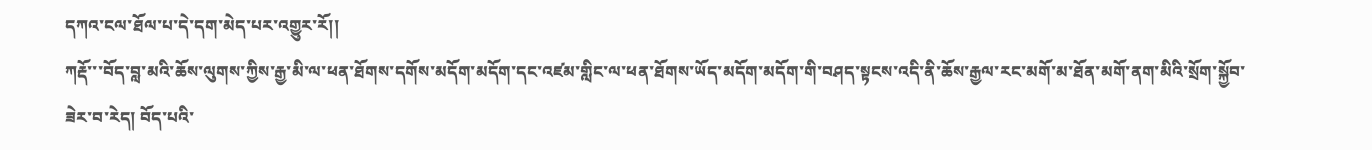དཀའ་ངལ་ཐོལ་པ་དེ་དག་མེད་པར་འགྱུར་རོ།།
ཀརྡོ་་་བོད་བླ་མའི་ཆོས་ལུགས་ཀྱིས་རྒྱ་མི་ལ་ཕན་ཐོགས་དགོས་མདོག་མདོག་དང་འཛམ་གླིང་ལ་ཕན་ཐོགས་ཡོད་མདོག་མདོག་གི་བཤད་སྟངས་འདི་ནི་ཆོས་རྒྱལ་རང་མགོ་མ་ཐོན་མགོ་ནག་མིའི་སྲོག་སྐྱོབ་ཟེར་བ་རེད། བོད་པའི་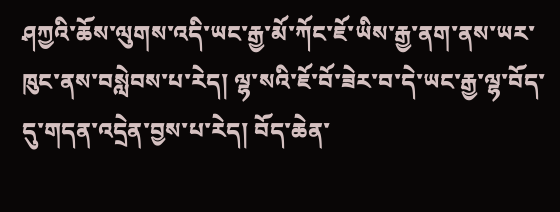ཤཀྱའི་ཆོས་ལུགས་འདི་ཡང་རྒྱ་མོ་ཀོང་ཇོ་ཡིས་རྒྱ་ནག་ནས་ཡར་ཁུང་ནས་བསླེབས་པ་རེད། ལྷ་སའི་ཇོ་བོ་ཟེར་བ་དེ་ཡང་རྒྱ་ལྷ་བོད་དུ་གདན་འདྲེན་བྱས་པ་རེད། བོད་ཆེན་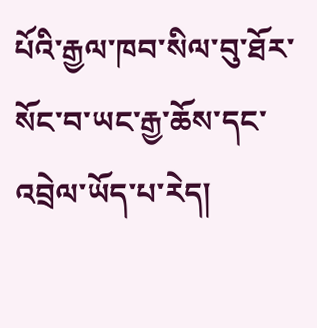པོའི་རྒྱལ་ཁབ་སིལ་བུ་ཐོར་སོང་བ་ཡང་རྒྱ་ཆོས་དང་འབྲེལ་ཡོད་པ་རེད།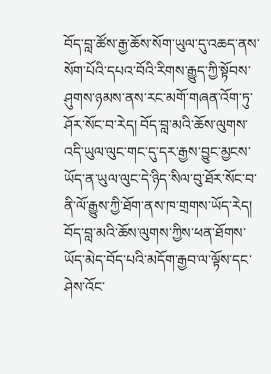བོད་བླ་ཚོས་རྒྱ་ཆོས་སོག་ཡུལ་དུ་འཆད་ནས་སོག་པོའི་དཔའ་བོའི་རིགས་རྒྱུད་ཀྱི་སྟོབས་ཤུགས་ཉམས་ནས་རང་མགོ་གཞན་འོག་ཏུ་ཤོར་སོང་བ་རེད། བོད་བླ་མའི་ཆོས་ལུགས་འདི་ཡུལ་ལུང་གང་དུ་དར་རྒྱས་བྱུང་མྱངས་ཡོད་ན་ཡུལ་ལུང་དེ་ཉིད་སིལ་བུ་ཐོར་སོང་བ་ནི་ལོ་རྒྱུས་ཀྱི་ཐོག་ནས་ཁ་གྲགས་ཡོད་རེད།
བོད་བླ་མའི་ཆོས་ལུགས་ཀྱིས་ཕན་ཐོགས་ཡོད་མེད་བོད་པའི་མདོག་རྒྱབ་ལ་ལྟོས་དང་ཤེས་འོང་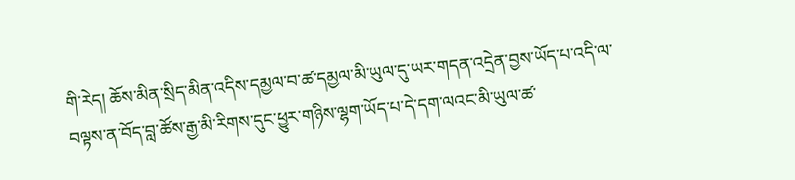གི་རེད། ཆོས་མིན་སྲིད་མིན་འདིས་དམྱལ་བ་ཚ་དམྱལ་མི་ཡུལ་དུ་ཡར་གདན་འདྲེན་བྱས་ཡོད་པ་འདི་ལ་བལྟས་ན་བོད་བླ་ཚོས་རྒྱ་མི་རིགས་དུང་ཕྱུར་གཉིས་ལྷག་ཡོད་པ་དེ་དག་ལའང་མི་ཡུལ་ཚ་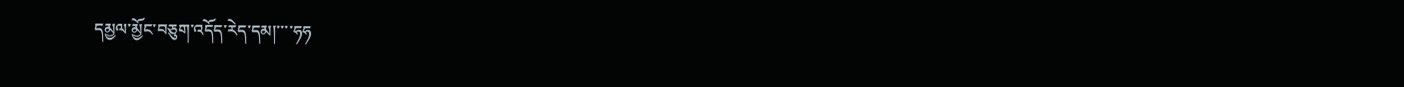དམྱལ་མྱོང་བཅུག་འདོད་རེད་དམ།་་་་ཧཧ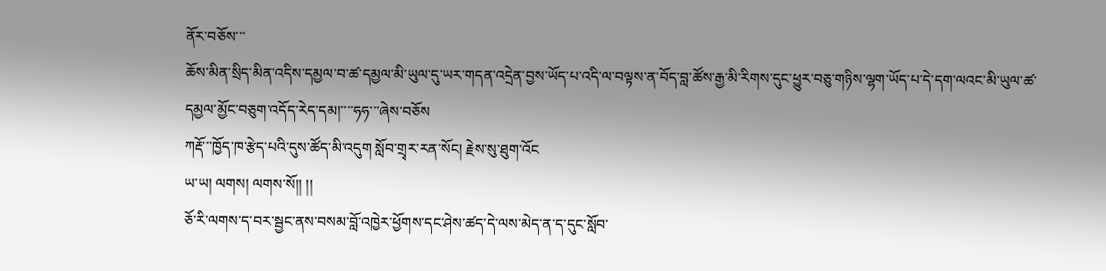ནོར་བཅོས་་་
ཆོས་མིན་སྲིད་མིན་འདིས་དམྱལ་བ་ཚ་དམྱལ་མི་ཡུལ་དུ་ཡར་གདན་འདྲེན་བྱས་ཡོད་པ་འདི་ལ་བལྟས་ན་བོད་བླ་ཚོས་རྒྱ་མི་རིགས་དུང་ཕྱུར་བཅུ་གཉིས་ལྷག་ཡོད་པ་དེ་དག་ལའང་མི་ཡུལ་ཚ་དམྱལ་མྱོང་བཅུག་འདོད་རེད་དམ།་་་་ཧཧ་་་ཞེས་བཅོས
ཀརྡོ་་་ཁྱོད་ཁ་རྩེད་པའི་དུས་ཚོད་མི་འདུག སློབ་གྲྭར་རན་སོང། རྗེས་སུ་ཐུག་འོང
ཡ་ཡ། ལགས། ལགས་སོ།། །།
ཅོ་རི་ལགས་ད་བར་སྦྱང་ནས་བསམ་བློ་འཁྱེར་ཕྱོགས་དང་ཤེས་ཚད་དེ་ལས་མེད་ན་ད་དུང་སློབ་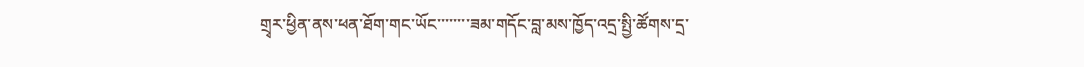གྲྭར་ཕྱིན་ནས་ཕན་ཐོག་གང་ཡོང་་་་་་་་ཟམ་གདོང་བླ་མས་ཁྱོད་འདྲ་སྤྱི་ཚོགས་དྲ་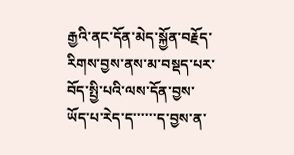རྒྱའི་ནང་དོན་མེད་སྐྱོན་བརྗོད་རིགས་བྱས་ནས་མ་བསྡད་པར་བོད་སྤྱི་པའི་ལས་དོན་བྱས་ཡོད་པ་རེད་ད་་་་་་ད་བྱས་ན་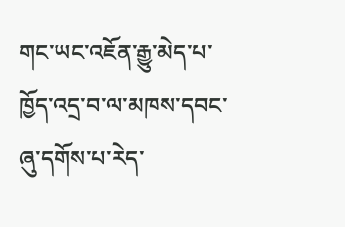གང་ཡང་འཇོན་རྒྱུ་མེད་པ་ཁྱོད་འདྲ་བ་ལ་མཁས་དབང་ཞུ་དགོས་པ་རེད་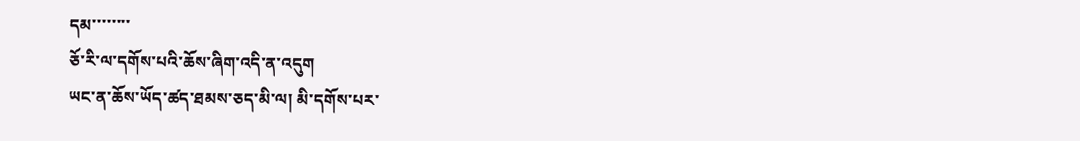དམ་་་་་་་་
ཅོ་རི་ལ་དགོས་པའི་ཆོས་ཞིག་འདི་ན་འདུག
ཡང་ན་ཆོས་ཡོད་ཚད་ཐམས་ཅད་མི་ལ། མི་དགོས་པར་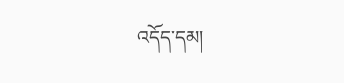འདོད་དམ།